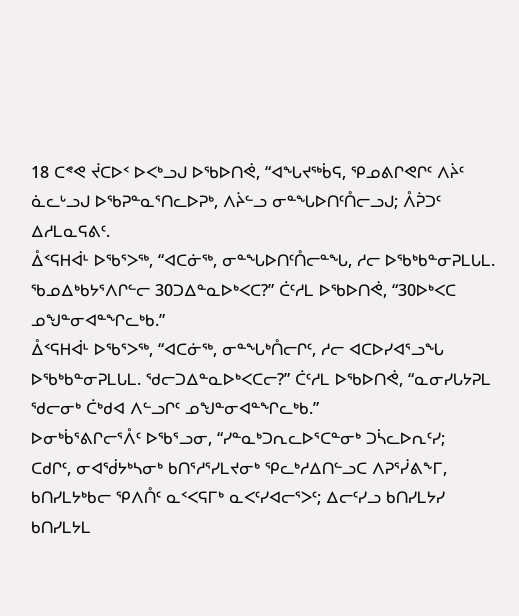18 ᑕᕝᕙ ᔫᑕᐅᑉ ᐅᐸᒃᓗᒍ ᐅᖃᐅᑎᕚ, “ᐊᖓᔪᖅᑳᕋ, ᕿᓄᕕᒋᕙᒋᑦ ᐱᔩᑦ ᓈᓚᒡᓗᒍ ᐅᖃᕈᓐᓇᕐᑎᓚᐅᕈᒃ, ᐱᔩᓪᓗ ᓂᓐᖓᐅᑎᑦᑍᓕᓗᒍ; ᐰᕉᑐᑦ ᐃᓱᒪᓇᕋᕕᑦ.
ᐂᑉᕋᕼᐋᒻ ᐅᖃᕐᐳᖅ, “ᐊᑕᓃᖅ, ᓂᓐᖓᐅᑎᑦᑍᓕᓐᖓ, ᓱᓕ ᐅᖃᒃᑲᓐᓂᕈᒪᒐᒪ. ᖃᓄᐃᒃᑲᔭᕐᐱᒋᓪᓕ 30ᑐᐃᓐᓇᐅᒃᐸᑕ?” ᑖᑦᓱᒪ ᐅᖃᐅᑎᕚ, “30ᐅᒃᐸᑕ ᓄᖑᓐᓂᐊᓐᖏᓚᒃᑲ.”
ᐂᑉᕋᕼᐋᒻ ᐅᖃᕐᐳᖅ, “ᐊᑕᓃᖅ, ᓂᓐᖓᒃᑍᓕᒋᑦ, ᓱᓕ ᐊᑕᐅᓯᐊᕐᓗᖓ ᐅᖃᒃᑲᓐᓂᕈᒪᒐᒪ. ᖁᓕᑐᐃᓐᓇᐅᒃᐸᑕᓕ?” ᑖᑦᓱᒪ ᐅᖃᐅᑎᕚ, “ᓇᓂᓯᒐᔭᕈᒪ ᖁᓕᓂᒃ ᑖᒃᑯᐊ ᐱᓪᓗᒋᑦ ᓄᖑᓐᓂᐊᓐᖏᓚᒃᑲ.”
ᐅᓂᒃᑳᕐᕕᒋᓕᕐᐰᑦ ᐅᖃᕐᓗᓂ, “ᓯᓐᓇᒃᑐᕆᓚᐅᕐᑕᓐᓂᒃ ᑐᓵᓚᐅᕆᑦᓯ;
ᑕᑯᒋᑦ, ᓂᐊᖂᔭᒃᓴᓂᒃ ᑲᑎᕐᓱᕐᓯᒪᔪᓂᒃ ᕿᓚᒃᓱᐃᑎᓪᓗᑕ ᐱᕈᕐᓰᕕᖕᒥ, ᑲᑎᓯᒪᔭᒃᑲᓕ ᕿᐱᑍᑦ ᓇᑉᐸᕋᒥᒃ ᓇᐸᑦᓯᐊᓕᕐᐳᑦ; ᐃᓕᑦᓯᓗ ᑲᑎᓯᒪᔭᓯ ᑲᑎᓯᒪᔭᒪ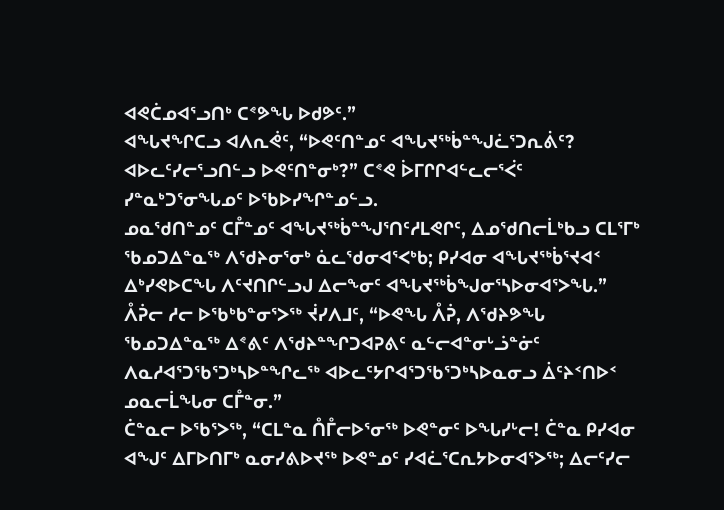ᐊᕙᑖᓄᐊᕐᓗᑎᒃ ᑕᕝᕗᖓ ᐅᑯᕗᑦ.”
ᐊᖓᔪᖏᑕᓗ ᐊᐱᕆᕚᑦ, “ᐅᕙᑦᑎᓐᓄᑦ ᐊᖓᔪᖅᑳᓐᖑᓛᕐᑐᕆᕖᑦ? ᐊᐅᓚᑦᓯᓕᕐᓗᑎᓪᓗ ᐅᕙᑦᑎᓐᓂᒃ?” ᑕᕝᕙ ᐆᒥᒋᒋᐊᓪᓚᓕᕐᐹᑦ ᓯᓐᓇᒃᑐᕐᓂᖓᓄᑦ ᐅᖃᐅᓯᖏᓐᓄᓪᓗ.
ᓄᓇᖁᑎᓐᓄᑦ ᑕᒤᓐᓄᑦ ᐊᖓᔪᖅᑳᓐᖑᕐᑎᑦᓱᒪᕙᒋᑦ, ᐃᓄᖁᑎᓕᒫᒃᑲᓗ ᑕᒪᕐᒥᒃ ᖃᓄᑐᐃᓐᓇᖅ ᐱᖁᔨᓂᕐᓂᒃ ᓈᓚᖁᓂᐊᕐᐸᒃᑲ; ᑭᓯᐊᓂ ᐊᖓᔪᖅᑳᕐᔪᐊᑉ ᐃᒃᓯᕙᐅᑕᖓ ᐱᑦᔪᑎᒋᓪᓗᒍ ᐃᓕᖕᓂᑦ ᐊᖓᔪᖅᑳᖑᓂᕐᓴᐅᓂᐊᕐᐳᖓ.”
ᐰᕉᓕ ᓱᓕ ᐅᖃᒃᑲᓐᓂᕐᐳᖅ ᔫᓯᐱᒧᑦ, “ᐅᕙᖓ ᐰᕉ, ᐱᖁᔨᕗᖓ ᖃᓄᑐᐃᓐᓇᖅ ᐃᕝᕕᑦ ᐱᖁᔨᓐᖏᑐᐊᕈᕕᑦ ᓇᓪᓕᐊᓐᓂᒡᓘᓐᓃᑦ ᐱᓇᓱᐊᕐᑐᖃᕐᑐᒃᓴᐅᓐᖏᓚᖅ ᐊᐅᓚᑦᔭᒋᐊᕐᑐᖃᕐᑐᒃᓴᐅᓇᓂᓗ ᐄᑦᔨᑉᑎᐅᑉ ᓄᓇᓕᒫᖓᓂ ᑕᒤᓐᓂ.”
ᑖᓐᓇᓕ ᐅᖃᕐᐳᖅ, “ᑕᒪᓐᓇ ᑍᒤᓕᐅᕐᓂᖅ ᐅᕙᓐᓂᑦ ᐅᖓᓯᒡᓕ! ᑖᓐᓇ ᑭᓯᐊᓂ ᐊᖑᑦ ᐃᒥᐅᑎᒥᒃ ᓇᓂᓯᕕᐅᔪᖅ ᐅᕙᓐᓄᑦ ᓯᐊᓛᕐᑕᕆᔭᐅᓂᐊᕐᐳᖅ; ᐃᓕᑦᓯᓕ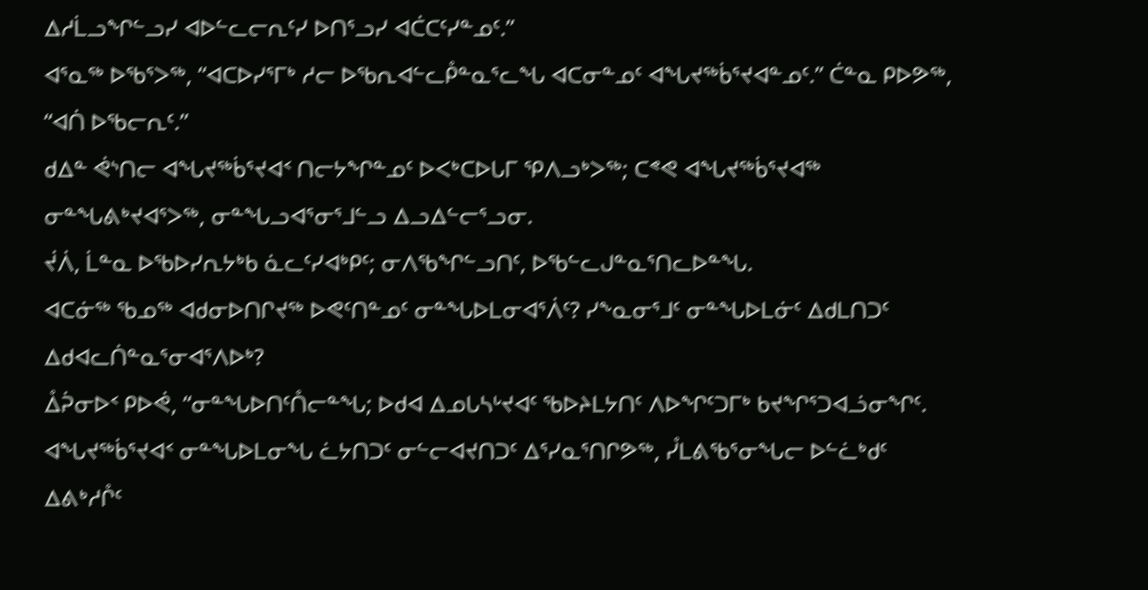ᐃᓱᒫᓗᖏᓪᓗᓯ ᐊᐅᓪᓚᓕᕆᑦᓯ ᐅᑎᕐᓗᓯ ᐊᑖᑕᑦᓯᓐᓄᑦ.”
ᐊᕐᓇᖅ ᐅᖃᕐᐳᖅ, “ᐊᑕᐅᓯᕐᒥᒃ ᓱᓕ ᐅᖃᕆᐊᓪᓚᑬᓐᓇᕐᓚᖓ ᐊᑕᓂᓐᓄᑦ ᐊᖓᔪᖅᑳᕐᔪᐊᓐᓄᑦ.” ᑖᓐᓇ ᑭᐅᕗᖅ, “ᐊᑏ ᐅᖃᓕᕆᑦ.”
ᑯᐃᓐ ᕚᔅᑎᓕ ᐊᖓᔪᖅᑳᕐᔪᐊᑉ ᑎᓕᔭᖏᓐᓄᑦ ᐅᐸᒃᑕᐅᒐᒥ ᕿᐱᓗᒃᐳᖅ; ᑕᕝᕙ ᐊᖓᔪᖅᑳᕐᔪᐊᖅ ᓂᓐᖓᕕᒃᔪᐊᕐᐳᖅ, ᓂᓐᖓᓗᐊᕐᓂᕐᒧᓪᓗ ᐃᓗᐃᓪᓕᕐᓗᓂ.
ᔫᐲ, ᒫᓐᓇ ᐅᖃᐅᓯᕆᔭᒃᑲ ᓈᓚᑦᓯᐊᒃᑭᑦ; ᓂᐱᖃᖏᓪᓗᑎᑦ, ᐅᖃᓪᓚᒍᓐᓇᕐᑎᓚᐅᓐᖓ.
ᐊᑕᓃᖅ ᖃᓄᖅ ᐊᑯᓂᐅᑎᒋᔪᖅ ᐅᕙᑦᑎᓐᓄᑦ ᓂᓐᖓᐅᒪᓂᐊᕐᐲᑦ? ᓯᖕᓇᓂᕐᒧᑦ ᓂᓐᖓᐅᒪᓃᑦ ᐃᑯᒪᑎᑐᑦ ᐃᑯᐊᓚᑏᓐᓇᕐᓂᐊᕐᐱᐅᒃ?
ᐂᕉᓂᐅᑉ ᑭᐅᕚ, “ᓂᓐᖓᐅᑎᑦᑍᓕᓐᖓ; ᐅᑯᐊ ᐃᓄᒐᓴᒡᔪᐊᑦ ᖃᐅᔨᒪᔭᑎᑦ ᐱᐅᖏᑦᑐᒥᒃ ᑲᔪᖏᕐᑐᐊᓘᓂᖏᑦ.
ᐊᖓᔪᖅᑳᕐᔪᐊᑉ ᓂᓐᖓᐅᒪᓂᖓ ᓛᔭᑎᑐᑦ ᓂᓪᓕᐊᔪᑎᑐᑦ ᐃᕐᓯᓇᕐᑎᒋᕗᖅ, ᓮᒪᕕᖃᕐᓂᖓᓕ ᐅᓪᓛᒃᑯᑦ ᐃᕕᒃᓱᒊᑦ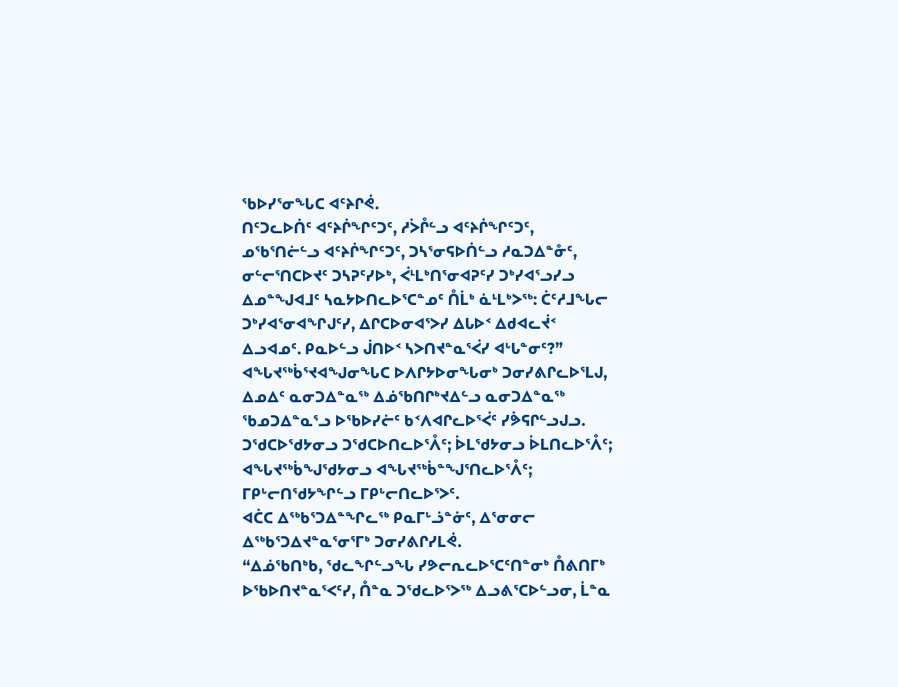ᖃᐅᓯᕐᓂᖓᑕ ᐊᑦᔨᒋᕚ.
ᑎᑦᑐᓚᐅᑏᑦ ᐊᑦᔨᒌᖏᑦᑐᑦ, ᓱᐴᒊᓪᓗ ᐊᑦᔨᒌᖏᑦᑐᑦ, ᓄᖃᕐᑎᓖᓪᓗ ᐊᑦᔨᒌᖏᑦᑐᑦ, ᑐᓴᕐᓂᕋᐅᑏᓪᓗ ᓱᓇᑐᐃᓐᓁᑦ, ᓂᓪᓕᕐᑎᑕᐅᔪᑦ ᑐᓴᕈᑦᓯᐅᒃ, ᐹᒻᒪᒃᑎᕐᓂᐊᕈᑦᓯ ᑐᒃᓯᐊᕐᓗᓯᓗ ᐃᓄᓐᖑᐊᒧᑦ ᓴᓇᔭᐅᑎᓚᐅᕐᑕᓐᓄᑦ ᑍᒫᒃ ᓈᒻᒪᒃᐳᖅ: ᑖᑦᓱᒧᖓᓕ ᑐᒃᓯᐊᕐᓂᐊᖏᒍᑦᓯ, ᐃᒋᑕᐅᓂᐊᕐᐳᓯ ᐃᒐᐅᑉ ᐃᑯᐊᓚᔫᑉ ᐃᓗᐊᓄᑦ. ᑭᓇᐅᓪᓗ ᒎᑎᐅᑉ ᓴᐳᑎᔪᓐᓇᕐᐹᓯ ᐊᒡᒐᓐᓂᑦ?”
ᐊᖓᔪᖅᑳᕐᔪᐊᖑᓂᖓᑕ ᐅᐱᒋᔭᐅᓂᖓᓂᒃ ᑐᓂᓯᕕᒋᓚᐅᕐᒪᒍ, ᐃᓄᐃᑦ ᓇᓂᑐᐃᓐᓇᖅ ᐃᓅᖃᑎᒋᒃᔪᐃᓪᓗ ᓇᓂᑐᐃᓐᓇᖅ ᖃᓄᑐᐃᓐᓇᕐᓗ ᐅᖃᐅᓯᓖᑦ ᑲᑉᐱᐊᒋᓚᐅᕐᐹᑦ ᓯᕘᕋᒋᓪᓗᒍᓗ. ᑐᖁᑕᐅᖁᔭᓂᓗ ᑐᖁᑕᐅᑎᓚᐅᕐᐰᑦ; ᐆᒪᖁᔭᓂᓗ ᐆᒪᑎᓚᐅᕐᐰᑦ; ᐊᖓᔪᖅᑳᖑᖁᔭᓂᓗ ᐊᖓᔪᖅᑳᓐᖑᕐᑎᓚᐅᕐᐰᑦ; ᒥᑭᒡᓕᑎᖁᔭᖏᓪᓗ ᒥᑭᒡᓕᑎᓚᐅᕐᐳᑦ.
ᐊᑖᑕ ᐃᖅᑲᕐᑐᐃᓐᖏᓚᖅ ᑭᓇᒥᒡᓘᓐᓃᑦ, ᐃᕐᓂᓂᓕ ᐃᖅᑲᕐᑐᐃᔪᓐᓇᕐᓂᕐᒥᒃ ᑐᓂᓯᕕᒋᓯᒪᕚ.
“ᐃᓅᖃᑎᒃᑲ, ᖁᓚᖏᓪᓗᖓ ᓯᕗᓕᕆᓚᐅᕐᑕᑦᑎᓐᓂᒃ ᑍᕕᑎᒥᒃ ᐅᖃᐅᑎᔪᓐᓇᕐᐸᑦᓯ, ᑍᓐᓇ ᑐᖁᓚᐅᕐᐳᖅ ᐃᓗᕕᕐᑕᐅᓪᓗᓂ, ᒫᓐᓇ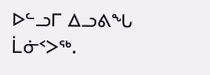ᐅᓪᓗᒥ ᐃᓗᕕᖓ ᒫᓃᑉᐳᖅ.